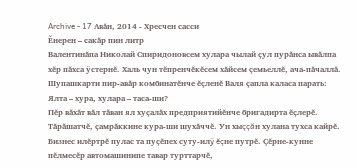Archive - 17 Авăн, 2014 - Хресчен сасси
Ĕнерен – сакăр пин литр
Валентинăпа Николай Спиридоновсем хулара чылай çул пурăнса ывăлпа хĕр пăхса ÿстернĕ. Халь чун тĕпренчĕкĕсем хăйсем çемьеллĕ, ача-пăчаллă. Шупашкарти пир-авăр комбинатĕнче ĕçленĕ Валя çапла каласа парать:
Ялта – хура, хулара – таса-ши?
Пĕр вăхăт вăл тăван ял хуçалăх предприятийĕнче бригадирта ĕçлерĕ. Тăрăшатчĕ, çамрăккине кура-ши шухăччĕ. Ун хыççăн хулана тухса кайрĕ. Бизнес илĕртрĕ пулас та пуçĕпех суту-илÿ ĕçне путрĕ. Çĕрне-кунне пĕлмесĕр автомашинипе тавар турттарчĕ,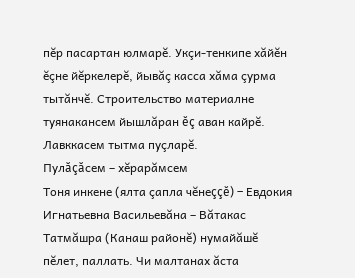пĕр пасартан юлмарĕ. Укçи-тенкипе хăйĕн ĕçне йĕркелерĕ, йывăç касса хăма çурма тытăнчĕ. Строительство материалне туянакансем йышлăран ĕç аван кайрĕ. Лавккасем тытма пуçларĕ.
Пулăçăсем – хĕрарăмсем
Тоня инкене (ялта çапла чĕнеççĕ) – Евдокия Игнатьевна Васильевăна – Вăтакас Татмăшра (Канаш районĕ) нумайăшĕ пĕлет, паллать. Чи малтанах ăста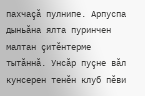пахчаçă пулнипе. Арпуспа дыньăна ялта пуринчен малтан çитĕнтерме тытăннă. Унсăр пуçне вăл кунсерен тенĕн клуб пĕви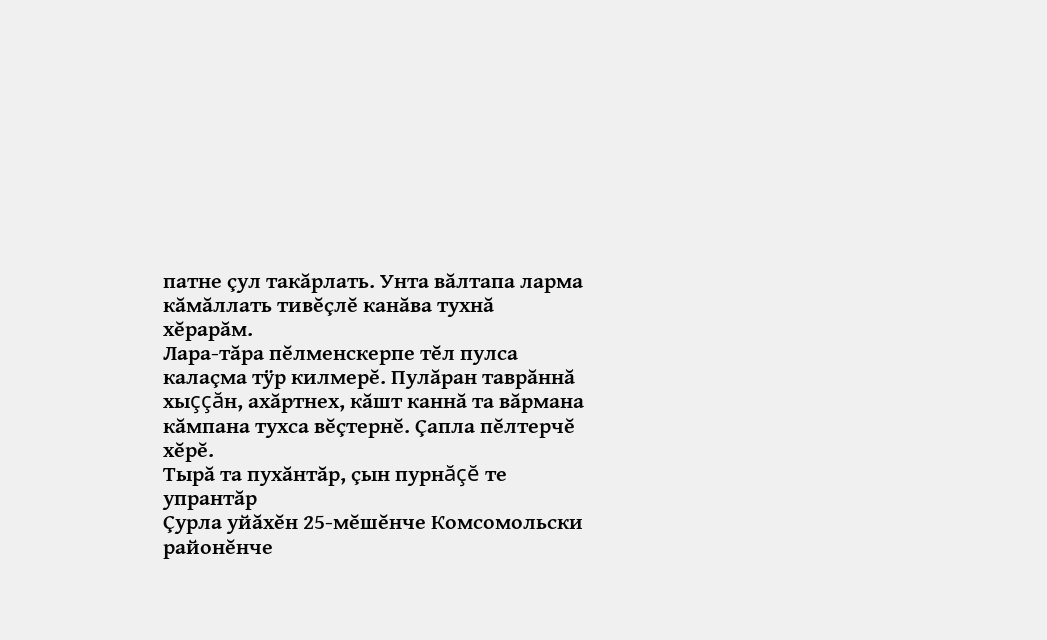патне çул такăрлать. Унта вăлтапа ларма кăмăллать тивĕçлĕ канăва тухнă хĕрарăм.
Лара-тăра пĕлменскерпе тĕл пулса калаçма тÿр килмерĕ. Пулăран таврăннă хыççăн, ахăртнех, кăшт каннă та вăрмана кăмпана тухса вĕçтернĕ. Çапла пĕлтерчĕ хĕрĕ.
Тырă та пухăнтăр, çын пурнăçĕ те упрантăр
Çурла уйăхĕн 25-мĕшĕнче Комсомольски районĕнче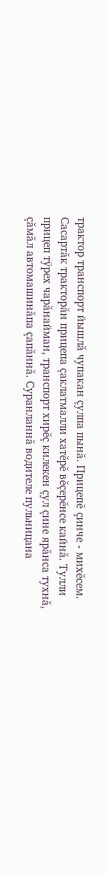трактор транспорт йышлă чупакан çулпа пынă. Прицепĕ çинче - михĕсем. Сасартăк тракторăн прицепа çаклатмалли хатĕрĕ вĕçерĕнсе кайнă. Тулли прицеп тÿрех чарăнайман, транспорт хирĕç килекен çул çине ярăнса тухнă, çăмăл автомашинăпа çапăннă. Суранланнă водителе пульницана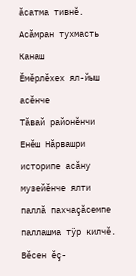ăсатма тивнĕ.
Асăмран тухмасть Канаш
Ĕмĕрлĕхех ял-йыш асĕнче
Тăвай районĕнчи Енĕш Нăрвашри историпе асăну музейĕнче ялти паллă пахчаçăсемпе паллашма тÿр килчĕ. Вĕсен ĕç-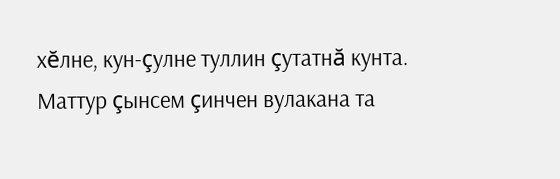хĕлне, кун-çулне туллин çутатнă кунта. Маттур çынсем çинчен вулакана та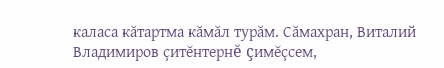каласа кăтартма кăмăл турăм. Сăмахран, Виталий Владимиров çитĕнтернĕ çимĕçсем,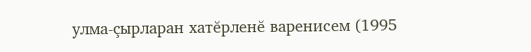улма-çырларан хатĕрленĕ варенисем (1995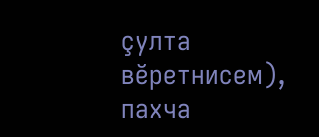çулта вĕретнисем), пахча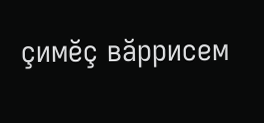çимĕç вăррисем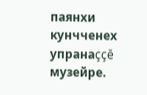паянхи кунчченех упранаççĕ музейре.